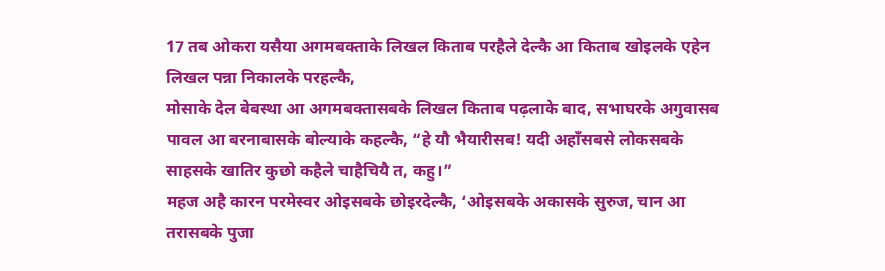17 तब ओकरा यसैया अगमबक्ताके लिखल किताब परहैले देल्कै आ किताब खोइलके एहेन लिखल पन्ना निकालके परहल्कै,
मोसाके देल बेबस्था आ अगमबक्तासबके लिखल किताब पढ़लाके बाद, सभाघरके अगुवासब पावल आ बरनाबासके बोल्याके कहल्कै, “हे यौ भैयारीसब! यदी अहाँसबसे लोकसबके साहसके खातिर कुछो कहैले चाहैचियै त, कहु।”
महज अहै कारन परमेस्वर ओइसबके छोइरदेल्कै, ‘ओइसबके अकासके सुरुज, चान आ तरासबके पुजा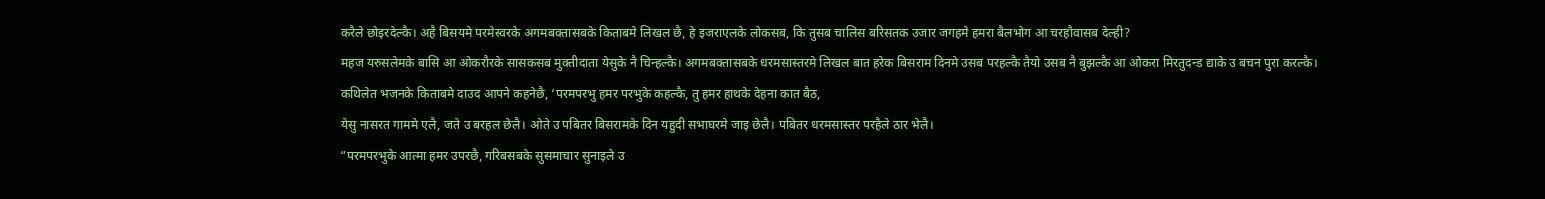करैले छोइरदेल्कै। अहै बिसयमे परमेस्वरके अगमबक्तासबके किताबमे लिखल छै, हे इजराएलके लोकसब, कि तुसब चालिस बरिसतक उजार जगहमे हमरा बैलभोग आ चरहौवासब देल्ही?
महज यरुसलेमके बासि आ ओकरौरके सासकसब मुक्तीदाता येसुके नै चिन्हल्कै। अगमबक्तासबके धरमसास्तरमे लिखल बात हरेक बिसराम दिनमे उसब परहल्कै तैयो उसब नै बुझल्कै आ ओकरा मिरतुदन्ड द्याके उ बचन पुरा करल्कै।
कथिलेत भजनके किताबमे दाउद आपने कहनेछै, ‘परमपरभु हमर परभुके कहल्कै, तु हमर हाथके देहना कात बैठ,
येसु नासरत गाममे एलै, जते उ बरहल छेलै। ओते उ पबितर बिसरामके दिन यहुदी सभाघरमे जाइ छेलै। पबितर धरमसास्तर परहैले ठार भेलै।
“परमपरभुके आत्मा हमर उपरछै, गरिबसबके सुसमाचार सुनाइले उ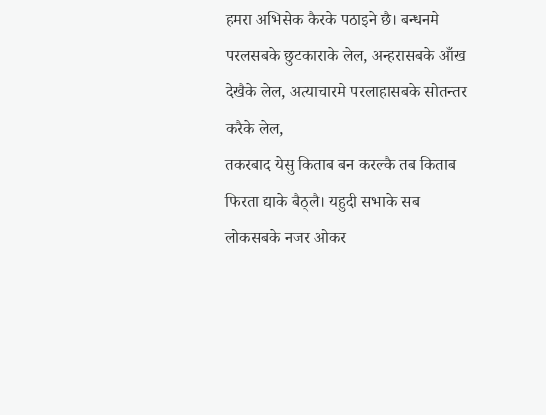हमरा अभिसेक कैरके पठाइने छै। बन्धनमे परलसबके छुटकाराके लेल, अन्हरासबके आँख देखैके लेल, अत्याचारमे परलाहासबके सोतन्तर करैके लेल,
तकरबाद येसु किताब बन करल्कै तब किताब फिरता द्याके बैठ्लै। यहुदी सभाके सब लोकसबके नजर ओकर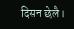दिसन छेलै।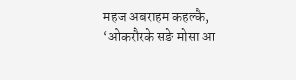महज अबराहम कहल्कै, ‘ओकरौरके सङे मोसा आ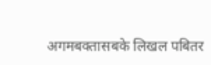अगमबक्तासबके लिखल पबितर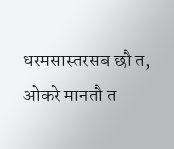धरमसास्तरसब छौ त, ओकरे मानतौ त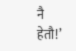नै हेतौ!’